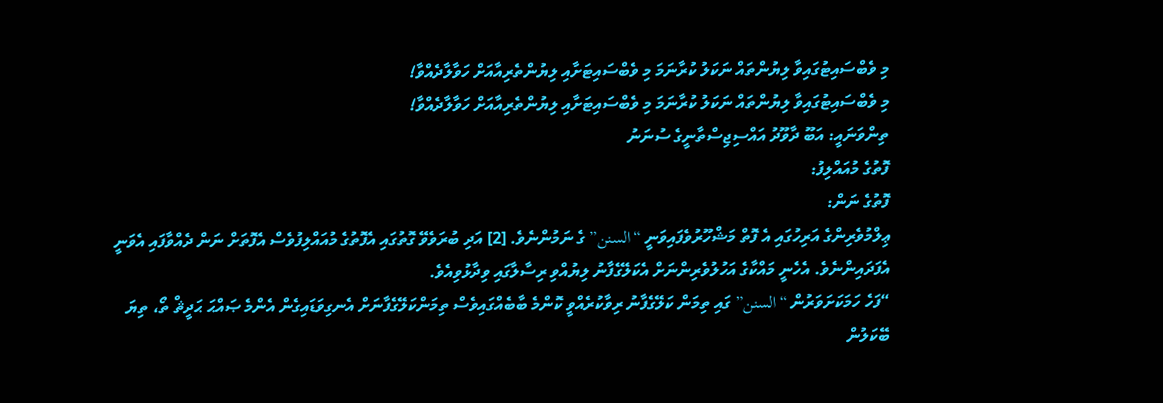މި ވެބްސައިޓުގައިވާ ލިޔުންތައް ނަކަލު ކުރާނަމަ މި ވެބްސައިޓަށާއި ލިޔުންތެރިއާއަށް ހަވާލާދެއްވާ!
މި ވެބްސައިޓުގައިވާ ލިޔުންތައް ނަކަލު ކުރާނަމަ މި ވެބްސައިޓަށާއި ލިޔުންތެރިއާއަށް ހަވާލާދެއްވާ!
ތިންވަނައީ: އަބޫ ދާވޫދު އައްސިޖިސްތާނީގެ ސުނަނު
ފޮތުގެ މުއައްލިފު:
ފޮތުގެ ނަން:
ޢިލްމުވެރިންގެ އަރިހުގައި އެ ފޮތް މަޝްހޫރުވެފައިވަނީ “السنن” ގެ ނަމުންނެވެ. [2] އަދި ބުރަވެވޭ ގޮތުގައި އެފޮތުގެ މުއައްލިފުވެސް އެފޮތަށް ނަން ދެއްވާފައި އެވަނީ އެފަދައިންނެވެ. އެހެނީ މައްކާގެ އަހުލުވެރިންނަށް އެކަލޭގެފާނު ލިޔުއްވި ރިސާލާގައި ވިދާޅުވިއެވެ.
“ފަހެ ހަމަކަށަވަރުން “السنن” ގައި ތިމަން ކަލޭގެފާނު ރިވާކުރެއްވީ ކޮންމެ ބާބެއްގައިވެސް ތިމަންކަލޭގެފާނަށް އެނގިވަޑައިގެން އެންމެ ޞައްޙަ ޙަދީޘް ތޯ، ތިޔަ ބޭކަލުން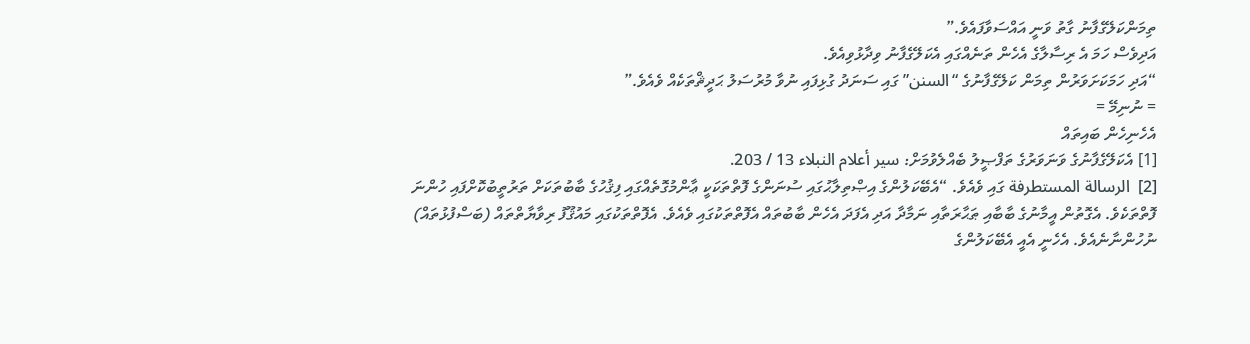ތިމަންކަލޭގެފާނު ގާތު ވަނީ އައްސަވާފައެވެ.”
އަދިވެސް ހަމަ އެ ރިސާލާގެ އެހެން ތަނެއްގައި އެކަލޭގެފާނު ވިދާޅުވިއެވެ.
“އަދި ހަމަކަށަވަރުން ތިމަން ކަލޭގެފާނުގެ “السنن” ގައި ސަނަދު ގުޅިފައި ނުވާ މުރުސަލު ޙަދީޘްތަކެއް ވެއެވެ.”
= ނުނިމޭ =
އެހެނިހެން ބައިތައް
[1] އެކަލޭގެފާނުގެ ވަނަވަރުގެ ތަފްޞީލު ބެއްލެވުމަށް: سير أعلام النبلاء 13 / 203.
[2]  الرسالة المستطرفة ގައި ވެއެވެ. “އެބޭކަލުންގެ އިޞްތިލާޙުގައި ސުނަންގެ ފޮތްތަކަކީ ޢާންމުގޮތެއްގައި ފިޤުހުގެ ބާބުތަކަށް ތަރުތީބުކޮށްފައި ހުންނަ ފޮތްތަކެވެ. އެގޮތުން އީމާނުގެ ބާބާއި ޠަޙާރަތާއި ނަމާދާ އަދި އެފަދަ އެހެން ބާބުތައް އެފޮތްތަކުގައި ވެއެވެ. އެފޮތްތަކުގައި މައުޤޫފު ރިވާޔާތްތައް (ބަސްފުޅުތައް) ނުހުންނާނެއެވެ. އެހެނީ އެއީ އެބޭކަލުންގެ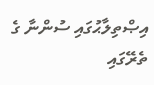އިޞްތިލާޙުގައި ސުންނާ ގެ ތެރޭގައި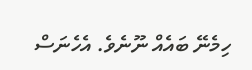ހިމެނޭ ބައެއް ނޫނެވެ. އެހެނަސް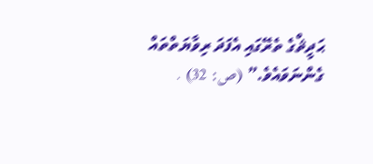ޙަދީޘްގެ ތެރޭގައި އެފަދަ ރިވާޔަތްތައް ގެންނަވައެވެ.” (ص: 32) .